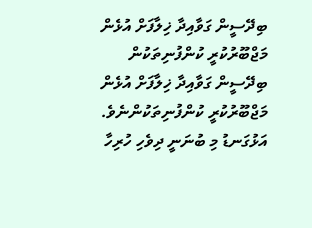ބިދޭސީން ގަވާއިދާ ޚިލާފަށް އުޅެން މަޖްބޫރުކުރީ ކުންފުނިތަކުން
ބިދޭސީން ގަވާއިދާ ޚިލާފަށް އުޅެން މަޖްބޫރުކުރީ ކުންފުނިތަކުންނެވެ. އަޅުގަނޑު މި ބުނަނީ ދިވެހި ހުރިހާ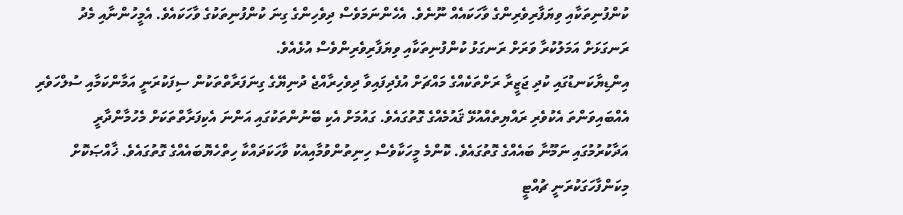ކުންފުނިތަކާއި ވިޔަފާރިވެރިންގެ ވާހަކައެއް ނޫނެވެ. އެހެންނަމަވެސް ދިވެހިންގެ ގިނަ ކުންފުނިތަކުގެ ވާހަކައެވެ. އެމީހުންނާއި މެދު ރަނގަޅަށް އަމަލުކުރާ ވަރަށް ރަނގަޅު ކުންފުނިތަކާއި ވިޔަފާރިވެރިންވެސް އުޅެއެވެ.
އިންޑިޔާކަނޑުގައި ކުދި ޖަޒީރާ ރަށްތަކެއްގެ މައްޗަށް އުފެދިފައިވާ ދިވެހިރާއްޖެ ދުނިޔޭގެ ގިނަފަރާތްތަކުން ސިފަކުރަނީ އަމާންކަމާއި ސުލްހަވެރި އެއްބައިވަންތަ އެކުވެރި ރައްޔިތެއްއުޅޭ ޤައުމެއްގެ ގޮތުގައެވެ. ގައުމަށް އެކި ބޭނުންތަކުގައި އަންނަ އެކިފަރާތްތަކަށް މެހުމާންދާރީ އަދާކުރުމުގައި ނަމޫނާ ބައެއްގެ ގޮތުގައެވެ. ކޮންމެ މީހަކާވެސް ހިނިތުންވުމާއިއެކު ވާހަކަދައްކާ ހިތްހެޔޮބައެއްގެ ގޮތުގައެވެ. ޚާއްޞަކޮށް މިކަންފާހަގަކުރަނީ ޗުއްޓީ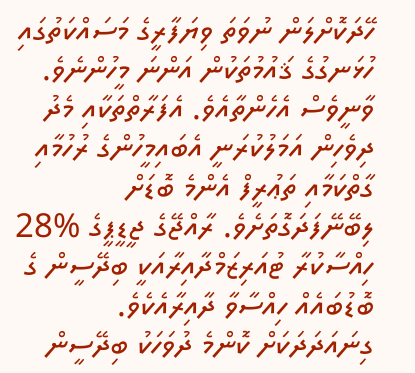ހޭދަކޮށްލަން ނުވަތަ ވިޔަފާރީގެ މަސައްކަތުގައި ހުޅަނގުގެ ޤައުމުތަކުން އަންނަ މީހުންނެވެ. ވާނީވެސް އެހެންތާއެވެ. އެފަރާތްތަކާއި މެދު ދިވެހިން އަމަލުކުރަނީ އެބައިމީހުންގެ ރުހުމާއި ގާތްކަމާއި ތަޢުރީފް އެންމެ ބޮޑަށް ލިބޭނޭފަދަގޮތަށެވެ. ރާއްޖޭގެ ޖީޑީޕީގެ %28 ހިއްސާކުރާ ޓުއަރިޒަމްދާއިރާއަކީ ބިދޭސީން ގެ ބޮޑުބައެއް ހިއްސާވާ ދާއިރާއެކެވެ. ގިނައަދަދަކަށް ކޮންމެ ދުވަހަކު ބިދޭސީން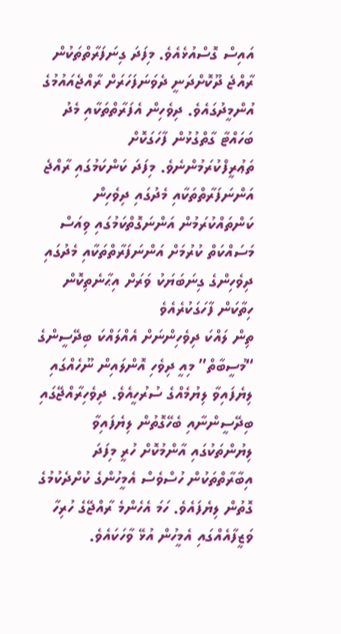އައިސް ގޮސްއުޅެއެވެ. މިފަދަ ގިނަފަރާތްތަކުން ރާއްޖެ ދޫކޮށްދަނީ ދެވަނަފަހަރަށް ރާއްޖެއައުމުގެ އުންމީދުގައެވެ. ދިވެހިން އެފަރާތްތަކާއި މެދު ބަހައްޓާ ގާތްގުޅުން ފާހަގަކޮށް ތަޢުރީފްކުރަމުންނެވެ. މިފަދަ ކަންކަމުގައި ރާއްޖެ އަންނަފަރާތްތަކާއި މެދުގައި ދިވެހިން ކަންތައްކުރަމުން އަންނަގޮތްކަމުގައި ވިއަސް މަސައްކަތް ކުރުމަށް އަންނަފަރާތްތަކާއި މެދުގައި ދިވެހިންގެ ގިނަބަޔަކު ވަރަށް އިޙާނެތިކޮން ހިތާކަން ފާހަގަކުރެއެވެ
ތިން ލައްކަ ދިވެހިންނަށް އެއްލައްކަ ބިދޭސީންގެ “މުސީބާތް” މިއީ ދިވެހި އޮންލައިން ނޫހެއްގައި ލިޔެފައިވާ ލިޔުމެއްގެ ސުރުހީއެވެ. ދިވެހިރާއްޖޭގައި ބިދޭސީންނާއި ބެހޭގޮތުން ލިޔެފައިވާ ލިޔުންތަކުގައި އާންމުކޮށް ހުރީ މިފަދަ އިބާރާތްތަކުން ހުސްވެސް އެމީހުންގެ ކުށްދެކުމުގެ ގޮތުން ލިޔެފައެވެ. ހަމަ އެހެންމެ ރާއްޖޭގެ ހުރިހާ ވަޒީފާއެއްގައި އެމީހުން އުޅޭ ވާހަކައެވެ.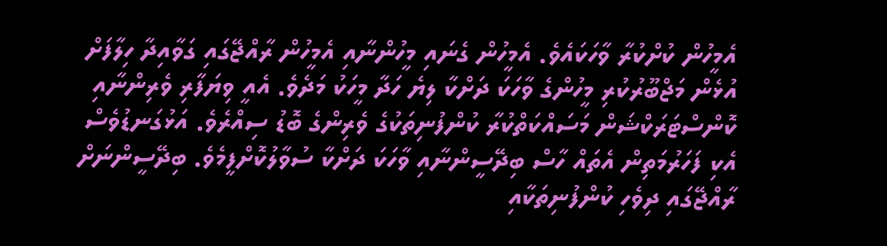އެމީހުން ކުށްކުރާ ވާހަކައެވެ. އެމީހުން ގެނައި މީހުންނާއި އެމީހުން ރާއްޖޭގައި ގަވާއިދާ ހިލާފަށް އުޅެން މަޖްބޫރުކުރި މީހުންގެ ވާހަކަ ދަށްކާ ލިޔެ ހަދާ މީހަކު މަދެވެ. އެއީ ވިޔަފާރި ވެރިންނާއި ކޮންސްޓަރަކްޝަން މަސައްކަތްކުރާ ކުންފުނިތަކުގެ ވެރިންގެ ބޮޑު ސިއްރެވެ. އަޅުގަނޑުވެސް އެކި ފަހަރުމަތިން އެތައް ހާސް ބިދޭސީންނާއި ވާހަކަ ދަށްކާ ސުވާލުކޮށްފީމެވެ. ބިދޭސީންނަށް ރާއްޖޭގައި ދިވެހި ކުންފުނިތަކާއި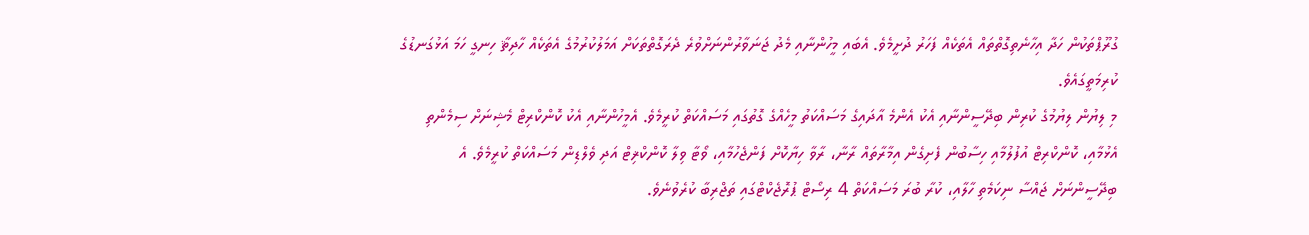ގުރޫޕްތަކުން ހަދާ އިހާނެތިގޮތްތައް އެތަކެއް ފަހަރު ދުށީމެވެ. އެބައި މީހުންނާއި މެދު ޖަނަވާރުންނަށްވުރެ ދެރަގޮތްތަކަށް އަމަލުކުރުމުގެ އެތަކެއް ހާދިޘާ ހިނގީ ހަމަ އަޅުގަނޑުގެ ކުރިމަތީގައެވެ.
މި ލިޔުން ލިޔުމުގެ ކުރިން ބިދޭސީންނާއި އެކު އެންމެ އާދައިގެ މަސައްކަތު މީހެއްގެ ގޮތުގައި މަސައްކަތް ކުރީމެވެ. އެމީހުންނާއި އެކު ކޮންކްރިޓް މެޝިނަށް ސިމެންތި އެޅުމާއި، ކޮންކްރިޓް އުފުލުމާއި ހިސާބުން ފެށިގެން އިމާރާތައް ރާނާ، ރާވާ ހިޔާކޮށް ފަންޖެހުމާއި، ވޯޓާ ވިލާ ކޮންކްޜިޓް އަދި ވެލްޑިން މަސައްކަތް ކުރީމެވެ. އެ ބިދޭސީންނަށް ޖައްސާ ނިކަމެތި ހާލާއި، ކުރާ ބުރަ މަސައްކަތް 4 ރިސޯޓް ޕުރޮޖެކްޓްގައި ތަޖްރިބާ ކުރެވުނެވެ.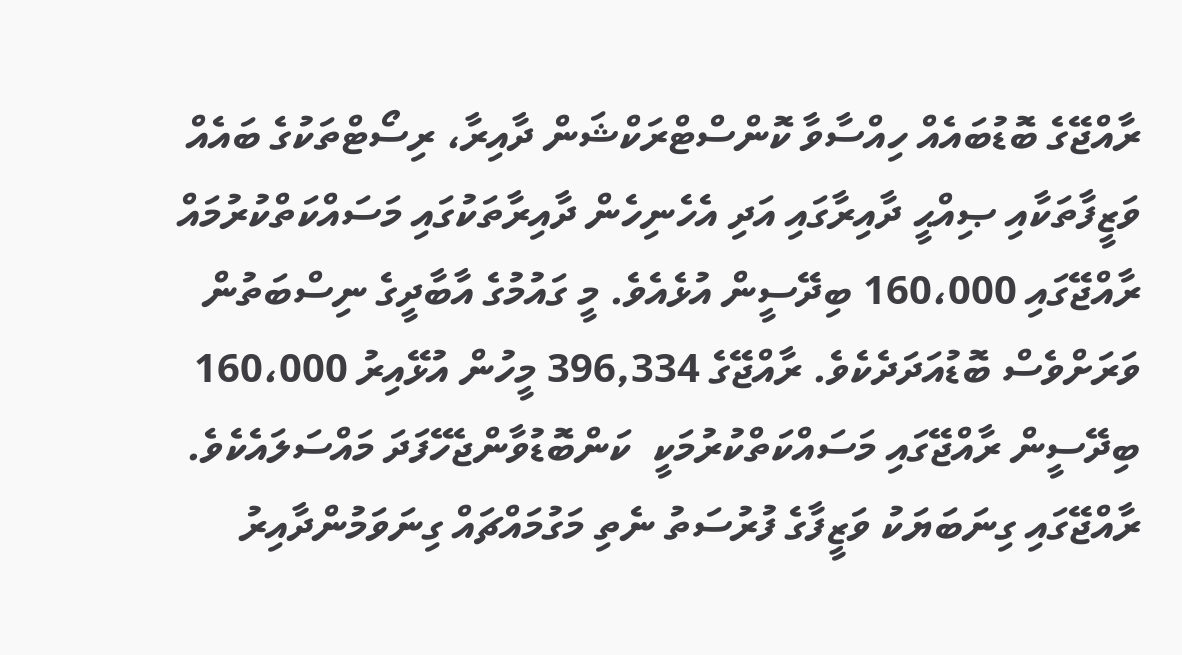ރާއްޖޭގެ ބޮޑުބައެއް ހިއްސާވާ ކޮންސްޓްރަކްޝަން ދާއިރާ، ރިސޯޓްތަކުގެ ބައެއް ވަޒީފާތަކާއި ޞިއްޙީ ދާއިރާގައި އަދި އެހެނިހެން ދާއިރާތަކުގައި މަސައްކަތްކުރުމައް ރާއްޖޭގައި 160،000 ބިދޭސީން އުޅެއެވެ. މީ ގައުމުގެ އާބާދީގެ ނިސްބަތުން ވަރަށްވެސް ބޮޑުއަދަދެކެވެ. ރާއްޖޭގެ 396,334 މީހުން އުޅޭއިރު 160،000 ބިދޭސީން ރާއްޖޭގައި މަސައްކަތްކުރުމަކީ  ކަންބޮޑުވާންޖެހޭފަދަ މައްސަލައެކެވެ. ރާއްޖޭގައި ގިނަބަޔަކު ވަޒީފާގެ ފުރުސަތު ނެތި މަގުމައްޗައް ގިނަވަމުންދާއިރު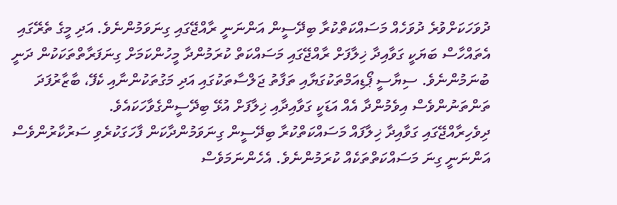ދުވަހަކަށްވުރެ ދުވަހެއް މަސައްކަތްކުރާ ބިދޭސީން އަންނަނީ ރާއްޖޭގައި ގިނަވަމުންނެވެ. އަދި މީގެ ތެރޭގައި އެތައްހާސް ބަޔަކީ ގަވާއިދާ ޚިލާފަށް ރާއްޖޭގައި މަސައްކަތް ކުރަމުންދާ މީހުންކަމަށް ގިނަފަރާތްތަކަކުން ދަނީ ބުނަމުންނެވެ. ސިޔާސީ ޕޯޑިއަމްތަކުގަޔާއި ތަފާތު ޖަލްސާތަކުގައި އަދި މަގުތަކުންނާއި ކެފޭ، ބާޒާރުފަދަ ތަންތަނުންވެސް އިވެމުންދާ އެއް އަޑަކީ ގަވާއިދާއި ޚިލާފަށް އުޅޭ ބިދޭސީންގެވާހަކައެވެ.
ދިވެހިރާއްޖޭގައި ގަވާއިދާ ޚިލާފައް މަސައްކަތްކުރާ ބިދޭސީން ގިނަވަމުންދާކަން ފާހަގަކުރެވި ސަރުކާރުންވެސް އަންނަނީ ގިނަ މަސައްކަތްތަކެއް ކުރަމުންނެވެ. އެހެންނަމަވެސް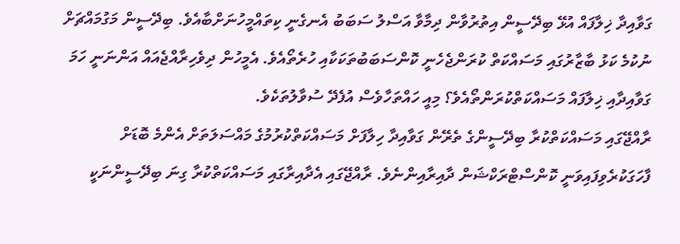ގަވާއިދާ ޚިލާފައް އުޅޭ ބިދޭސީން އިތުރުވާން ދިމާވާ އަސްލު ސަބަބު އެނގެނީ ކިތައްމީހުނަށްބާއެވެ. ބިދޭސީން މަގުމައްޗަށް ނުކުމެ ކަޅު ބާޒާރުގައި މަސައްކަތް ކުރަންޖެހެނީ ކޮންސަބަބުތަކަކާއި ހުރެތޯއެވެ. އެމީހުން ދިވެހިރާއްޖެއައް އަންނަނީ ހަމަ ގަވާއިދާއި ޚިލާފައް މަސައްކަތްކުރަންތޯއެވެ؟ މިއީ ހައްތަހާވެސް އުފެދޭ ސުވާލުތަކެވެ.
ރާއްޖޭގައި މަސައްކަތްކުރާ ބިދޭސީންގެ ތެރޭން ގަވާއިދާ ހިލާފަށް މަސައްކަތްކުރުމުގެ މައްސަލަތަށް އެންމެ ބޮޑަށް ފާހަގަކުރެވިފައިވަނީ ކޮންސްޓްރަކްޝަން ދާއިރާއިންނެވެ. ރާއްޖޭގައި އެދާއިރާގައި މަސައްކަތްކުރާ ގިނަ ބިދޭސީންނަކީ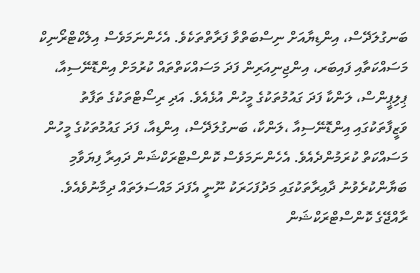ބަނގުލަދޭސް، އިންޑިޔާއަށް ނިސްބަތްވާ ފަރާތްތަކެވެ. އެހެންނަމަވެސް އިލެކްޓްރޯނިކް މަސައްކަތާއި ފައިބަރ، އިންޖިނިއަރިން ފަދަ މަސައްކަތްތައް ކުރުމަށް އިންޑޮނޭސިއާ، ޕިލިޕީންސް، ލަންކާ ފަދަ ގައުމުތަކުގެ މީހުން އުޅެއެވެ. އަދި ރިސޯޓްތަކުގެ ތަފާތު ވަޒީފާތަކުގައި އިންޑޮނޭސިއާ ،ލަންކާ، ބަނގުލަދޭސް، އިންޑިއާ، ފަދަ ގައުމުތަކުގެ މީހުން މަސައްކަތް ކުރަމުންދެއެވެ. އެހެންނަމަވެސް ކޮންސްޓްރަކްޝަން ދައިރާ ފިޔަވާމި ބަޔާންކުރެވުނު ދާއިރާތަކުގައި މަދުފަހަރަކު ނޫނީ އެފަދަ މައްސަލަތައް ދިމާނުވެއެވެ.
ރާއްޖޭގެ ކޮންސްޓްރަކްޝަން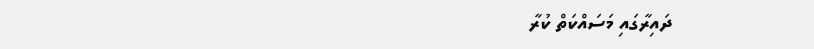ދައިރާގައި މަސައްކަތް ކުރާ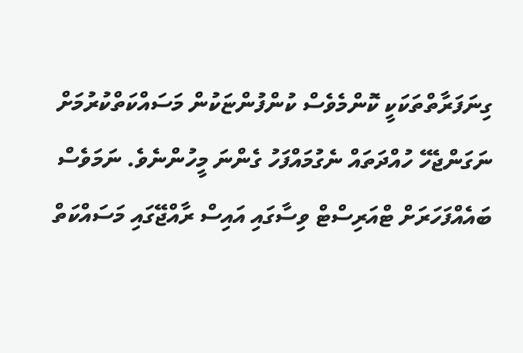ގިނަފަރާތްތަކަކީ ކޮންމެވެސް ކުންފުންޏަކުން މަސައްކަތްކުރުމަށް ނަގަންޖެހޭ ހުއްދަތައް ނެގުމައްފަހު ގެންނަ މީހުންނެވެ. ނަމަވެސް ބައެއްފަހަރަށް ޓްއަރިސްޓް ވިސާގައި އައިސް ރާއްޖޭގައި މަސައްކަތް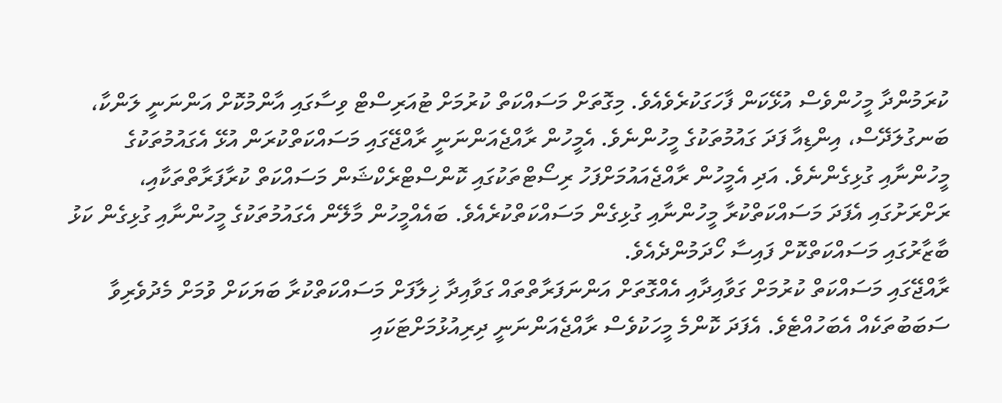ކުރަމުންދާ މީހުންވެސް އުޅޭކަން ފާހަގަކުރެވެއެވެ. މިގޮތަށް މަސައްކަތް ކުރުމަށް ޓުއަރިސްޓް ވިސާގައި އާންމުކޮށް އަންނަނީ ލަންކާ، ބަނގުލަދޭސް، އިންޑިއާ ފަދަ ގައުމުތަކުގެ މީހުންނެވެ. އެމީހުން ރާއްޖެއަންނަނީ ރާއްޖޭގައި މަސައްކަތްކުރަން އުޅޭ އެގައުމުތަކުގެ މީހުންނާއި ގުޅިގެންނެވެ. އަދި އެމީހުން ރާއްޖެއައުމަށްފަހު ރިސޯޓްތަކުގައި ކޮންސްޓްރެކްޝަން މަސައްކަތް ކުރާފަރާތްތަކާއި، ރަށްރަށުގައި އެފަދަ މަސައްކަތްކުރާ މީހުންނާއި ގުޅިގެން މަސައްކަތްކުރެއެވެ. ބައެއްމީހުން މާލޭން އެގައުމުތަކުގެ މީހުންނާއި ގުޅިގެން ކަޅު ބާޒާރުގައި މަސައްކަތްކޮށް ފައިސާ ހޯދަމުންދެއެވެ.
ރާއްޖޭގައި މަސައްކަތް ކުރުމަށް ގަވާއިދާއި އެއްގޮތަށް އަންނަފަރާތްތައް ގަވާއިދާ ޚިލާފަށް މަސައްކަތްކުރާ ބަޔަކަށް ވުމަށް މެދުވެރިވާ ސަބަބުތަކެއް އެބަހުއްޓެވެ. އެފަދަ ކޮންމެ މީހަކުވެސް ރާއްޖެއަންނަނީ ދިރިއުޅުމަށްޓަކައި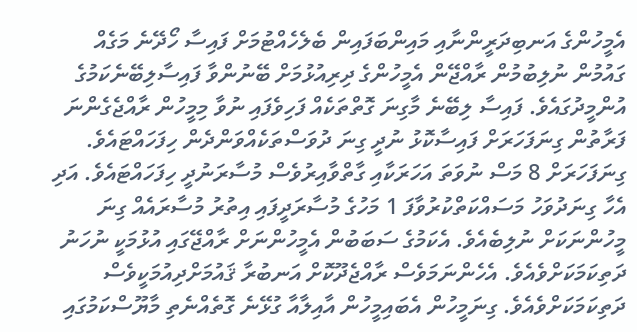އެމީހުންގެ އަނބިދަރީންނާއި މައިންބަފައިން ބެލެހެއްޓުމަށް ފައިސާ ހޯދޭނެ މަގެއް ގައުމުން ނުލިބުމުން ރާއްޖޭން އެމީހުންގެ ދިރިއުޅުމަށް ބޭނުންވާ ފައިސާލިބޭނެކަމުގެ އުންމީދުގައެވެ. ފައިސާ ލިބޭނެ މާގިނަ ގޮތްތަކެއް ފަހިވެފައި ނުވާ މިމީހުން ރާއްޖެގެންނަ ފަރާތުން ގިނަފަހަރަށް ފައިސާކޮޅު ނުދީ ގިނަ ދުވަސްތަކެއްވަންދެން ހިފަހައްޓައެވެ. ގިނަފަހަރަށް 8 މަސް ނުވަތަ އަހަރަކާއި ގާތްވާއިރުވެސް މުސާރަނުދީ ހިފަހައްޓައެވެ. އަދި އެހާ ގިނަދުވަހު މަސައްކަތްކުރުވާފަ 1 މަހުގެ މުސާރަދީފައި އިތުރު މުސާރައެއް ގިނަ މީހުންނަކަށް ނުލިބެއެވެ. އެކަމުގެ ސަބަބުން އެމީހުންނަށް ރާއްޖޭގައި އުޅުމަކީ ނުހަނު ދަތިކަމަކަށްވެއެވެ. އެހެންނަމަވެސް ރާއްޖެދޫކޮށް އަނބުރާ ޤައުމަށްދިއުމަކީވެސް ދަތިކަމަކަށްވެއެވެ. ގިނަމީހުން އެބައިމީހުން އާއިލާއާ ގުޅޭނެ ގޮތެއްނެތި މާޔޫސްކަމުގައި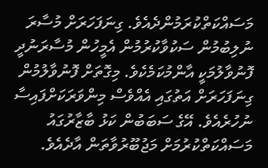މަސައްކަތްކުރަމުންދެއެވެ. ގިނަފަހަރަށް މުސާރަ ނުލިބުމުން ސަކުވާކުރުމުން އެމީހުން މުސާރަނުދީ ފޮނުވާލުމަކީ އާންމުކަމެކެވެ. މިގޮތަށް ފޮނުވާލުމުން ގިނަފަހަރަށް އަތުގައި އެއްވެސް މިންވަރަކަށްފައިސާ ނުހުރެއެވެ. އޭގެ ސަބަބުން ކަޅު ބާޒާރުގައު މަސައްކަތްކުރުމަށް މަޖުބޫރުވާތަން އާދެއެވެ.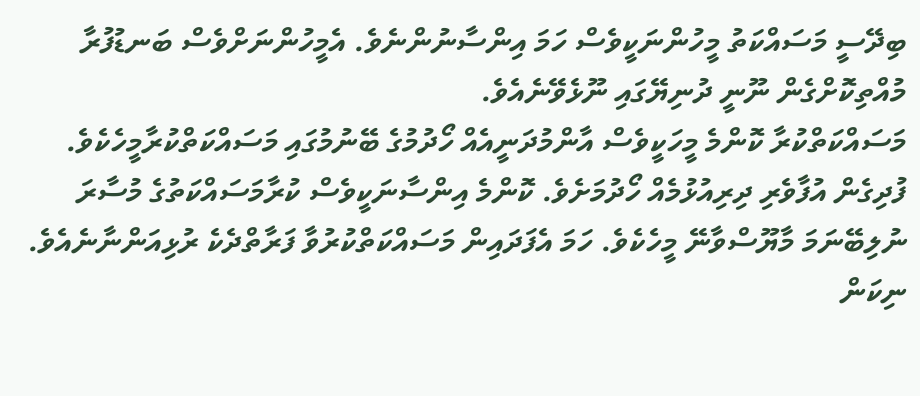ބިދޭސީ މަސައްކަތު މީހުންނަކީވެސް ހަމަ އިންސާނުންނެވެ. އެމީހުންނަށްވެސް ބަނޑުފުރާ މުއްތިކޮށްގެން ނޫނީ ދުނިޔޭގައި ނޫޅެވޭނެއެވެ.
މަސައްކަތްކުރާ ކޮންމެ މީހަކީވެސް އާންމުދަނީއެއް ހޯދުމުގެ ބޭނުމުގައި މަސައްކަތްކުރާމީހެކެވެ. ފުދިގެން އުފާވެރި ދިރިއުޅުމެއް ހޯދުމަށެވެ. ކޮންމެ އިންސާނަކީވެސް ކުރާމަސައްކަތުގެ މުސާރަ ނުލިބޭނަމަ މާޔޫސްވާނޭ މީހެކެވެ. ހަމަ އެފަދައިން މަސައްކަތްކުރުވާ ފަރާތްދެކެ ރުޅިއަންނާނެއެވެ. ނިކަން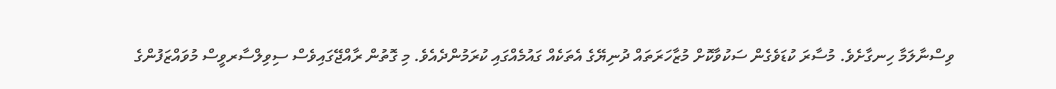ވިސްނާލަމާ ހިނގާށެވެ. މުސާރަ ކުޑަވެގެން ސަކުވާކޮށް މުޒާހަރަތައް ދުނިޔޭގެ އެތަކެއް ގައުމެއްގައި ކުރަމުންދެއެވެ. މި ގޮތުން ރާއްޖޭގައިވެސް ސިވިލްސާރވީސް މުވައްޒަފުންގެ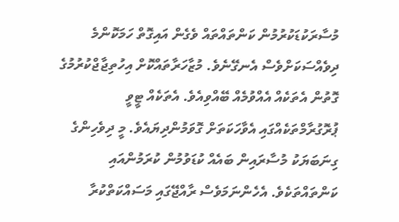މުސާރަކުޑަކުރުމުން ކަންތައްތައް ވެގެން އައިގޮތް ހަމަކޮންމެ ދިވެއްސަކަށްވެސް އެނގޭނެވެ. މުޒާހަރާތައްކޮށް އިހުތިޖާޖްކުރުމުގެ ގޮތުން އެތަކެއް އެއްވުމެއް ބޭއްވިއެވެ. އެތަކެއް ޓީވީ ޕުރޮގުރާމްތަކެއްގައި އެވާހަކަތަށް ގޮވަމުންދިޔައެވެ. މީ ދިވެހިންގެ ގިނަބަޔަކު މުސާރައިން ބައެއް ކުޑަވުމުން ކުރަމުންއައި ކަންތައްތަކެވެ. އެހެންނަމަވެސް ރާއްޖޭގައި މަސައްކަތްކުރާ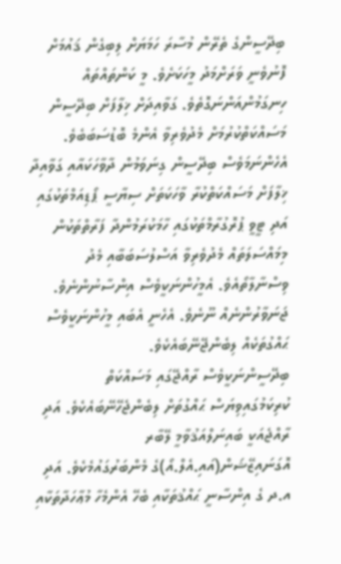ބިދޭސީންގެ ތެރޭން މުސާރަ ހަމަޔަށް ލިބިގެން ޤައުމަށް ފޮނުވެނީ ވަރަށްމަދު މީހަކަށެވެ. މީ ކަންތައްތައް ހިނގަމުންއަންނަގޮތެވެ. ގަވާއިދަށް ޚިލާފަށް ބިދޭސީން މަސައްކަތްކުރުމަށް މެދުވެރިވާ އެންމެ ބޮޑުސަބަބެވެ. އެހެންނަމަވެސް ބިދޭސީން ގިނަވަމުން ދާވާހަކައާއި ގަވާއިދާ ޚިލާފަށް މަސައްކަތްކުރާ ވާހަކަތަށް ސިޔާސީ ޕޯޑިއަމްތަކުގައި އަދި ޓީވީ ޕުރޮގުރާމްތަކުގައި ހާމަކުރަމުންދާ ފަރާތްތަކުން މިމައްސަލަތައް މެދުވެރިވާ އަސްލުސަބަބާއި މެދު ވިސްނާލާތޯއެވެ. އެމީހުންނަކީވެސް އިންސާނުންނެވެ. ޖަނަވާރުންނެއް ނޫނެވެ. އެހެނީ އެބައި މީހުންނަކީވެސް ޙައްގުތަކެއް ލިބެންޖޭނޭބައެކެވެ.
ބިދޭސީންނަކީވެސް ރާއްޖޭގައި މަސައްކަތް ކުރިކަމުގައިވިޔަސް ޙައްގުތަށް ލިބެންޖެހޭނޭބައެކެވެ. އަދި ރާއްޖެއަކީ ބައިނަލްއަޤުވާމީ ލޭބާރ އޮގަނައިޒޭޝަން(އައި.އެލް.އޯ)ގެ މެންބަރުގައުމެކެވެ. އަދި އ.ދ ގެ އިންސާނީ ޙައްޤުތަކާއި ބެހޭ އެންމެހާ މުޢާހަދާތަކާއި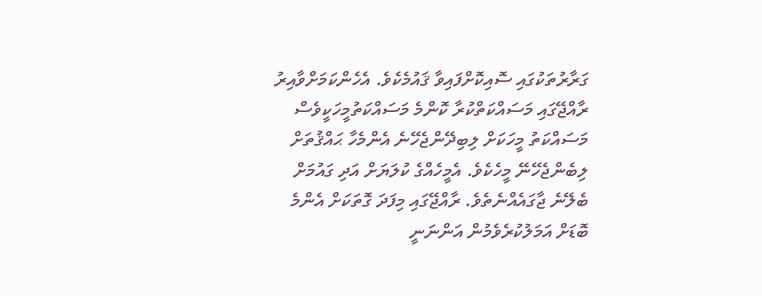ގަރާރުތަކުގައި ސޮއިކޮށްފައިވާ ޤައުމެކެވެ. އެހެންކަމަށްވާއިރު ރާއްޖޭގައި މަސައްކަތްކުރާ ކޮންމެ މަސައްކަތުމީހަކީވެސް މަސައްކަތު މީހަކަށް ލިބިދޭންޖެހޭނެ އެންމެހާ ޙައްޤުތަށް ލިބެންޖެހޭނޭ މީހެކެވެ. އެމީހެއްގެ ކުލަޔަށް އަދި ގައުމަށް ބެލޭނެ ޖާގައެއްނެތެވެ. ރާއްޖޭގައި މިފަދަ ގޮތަކަށް އެންމެ ބޮޑަށް އަމަލުކުރެވެމުން އަންނަނީ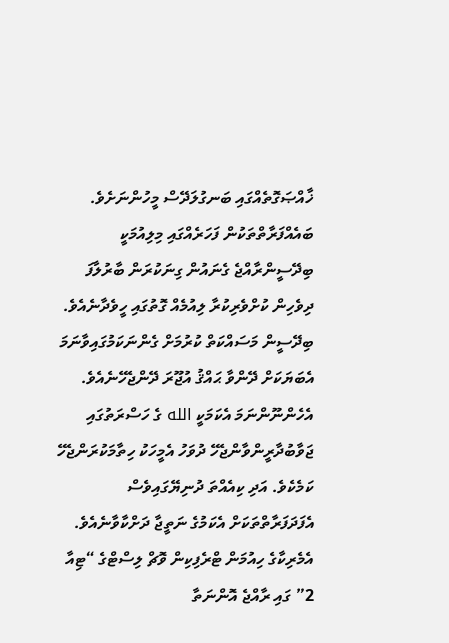ޚާއްޞަގޮތެއްގައި ބަނގުލަދޭސް މީހުންނަށެވެ. ބައެއްފަރާތްތަކުން ފަހަރެއްގައި މިލިއުމަކީ ބިދޭސީންރާއްޖެ ގެނައުން ގިނަކުރަން ބާރުލާފަ ދިވެހިން ކުށްވެރިކުރާ ލިއުމެއް ގޮތުގައި ހީވެދާނެއެވެ. ބިދޭސީން މަސައްކަތް ކުރުމަށް ގެންނަކަމުގައިވާނަމަ އެބަޔަކަށް ދޭންވާ ޙައްޤު އުޖޫރަ ދޭންޖެހޭނެއެވެ. އެހެންނޫންނަމަ އެކަމަކީ الله ގެ ހަސްރަތުގައި ޖަވާބުދާރީންވާންޖެހޭ ދުވަހު އެމީހަކު ހިތާމަކުރަންޖެހޭ ކަމެކެވެ. އަދި ކިއެއްތަ ދުނިޔޭގައިވެސް އެފަދަފަރާތްތަކަށް އެކަމުގެ ނަތީޖާ ދަށްކާވާނެއެވެ.
އެމެރިކާގެ ހިއުމަން ޓްރެފިކިން ވޮޗް ލިސްޓްގެ “ޓިއާ 2” ގައި ރާއްޖެ އޮންނަތާ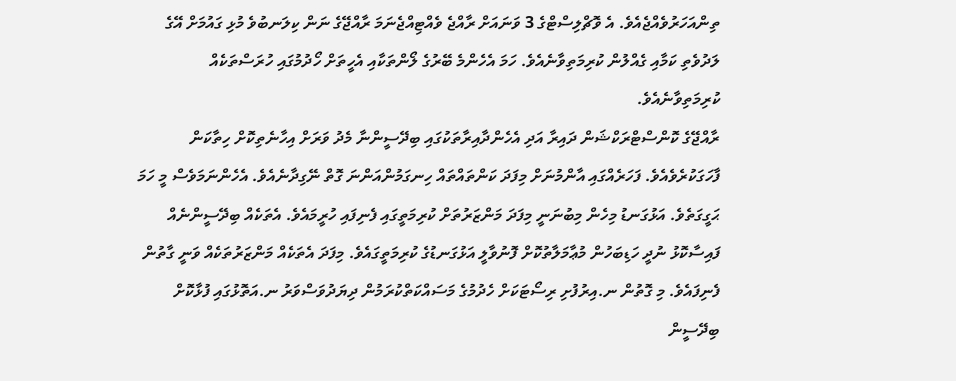ތިންއަހަރުވެއްޖެއެވެ. އެ ވޮޗްލިސްޓްގެ 3 ވަނައަށް ރާއްޖެ ވެއްޓިއްޖެނަމަ ރާއްޖޭގެ ނަން ކިލަނބުވެ މުޅި ގައުމަށް އޭގެ ލަދުވެތި ކަމާއި ގެއްލުން ކުރިމަތިވާނެއެވެ. ހަމަ އެހެންމެ ބޭރުގެ ލޯންތަކާއި އެހީތަށް ހޯދުމުގައި ހުރަސްތަކެއް ކުރިމަތިވާނެއެވެ.
ރާއްޖޭގެ ކޮންސްޓްރަކްޝަން ދައިރާ އަދި އެހެންދާއިރާތަކުގައި ބިދޭސީންނާ މެދު ވަރަށް އިހާނެތިކޮށް ހިތާކަން ފާހަގަކުރެވެއެވެ. ފަހަރެއްގައި އާންމުނަށް މިފަދަ ކަންތައްތައް ހިނގަމުންއަންނަ ގޮތް ނޭގިދާނެއެވެ. އެހެންނަމަވެސް މީ ހަމަ ޙަގީގަތެވެ. އަޅުގަނޑު މިހެން މިބުނަނީ މިފަދަ މަންޒަރުތަށް ކުރިމަތީގައި ފެނިފައި ހުރީމައެވެ. އެތަކެއް ބިދޭސީންނެއް ފައިސާކޮޅު ނުދީ ހަޑިބަހުން މުޢާމަލާތުކޮށް ފޮނުވާލީ އަޅުގަނޑުގެ ކުރިމަތީގައެވެ. މިފަދަ އެތަކެއް މަންޒަރުތަކެއް ވަނީ ގާތުން ފެނިފައެވެ. މި ގޮތުން ނ.އިރުފުށި ރިސޯޓަކަށް ހެދުމުގެ މަސައްކަތްކުރަމުން ދިޔަދުވަސްވަރު ނ.އަތޮޅުގައި ފުޅާކޮށް ބިދޭސީން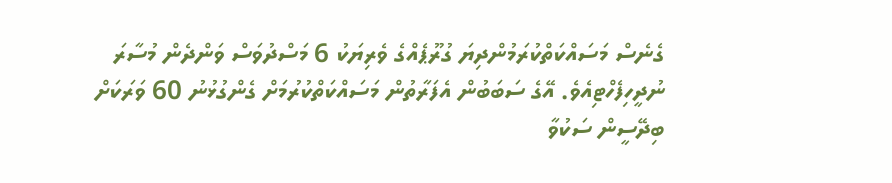ގެނެސް މަސައްކަތްކުރަމުންދިޔަ ގުރޫޕެއްގެ ވެރިޔަކު 6 މަސްދުވަސް ވަންދެން މުސާރަ ނުދީހިފެހްޓިއެވެ. އޭގެ ސަބަބުން އެފަރާތުން މަސައްކަތްކުރުމަށް ގެންގުޅުނު 60 ވަރަކަށް ބިދޭސީން ސަކުވާ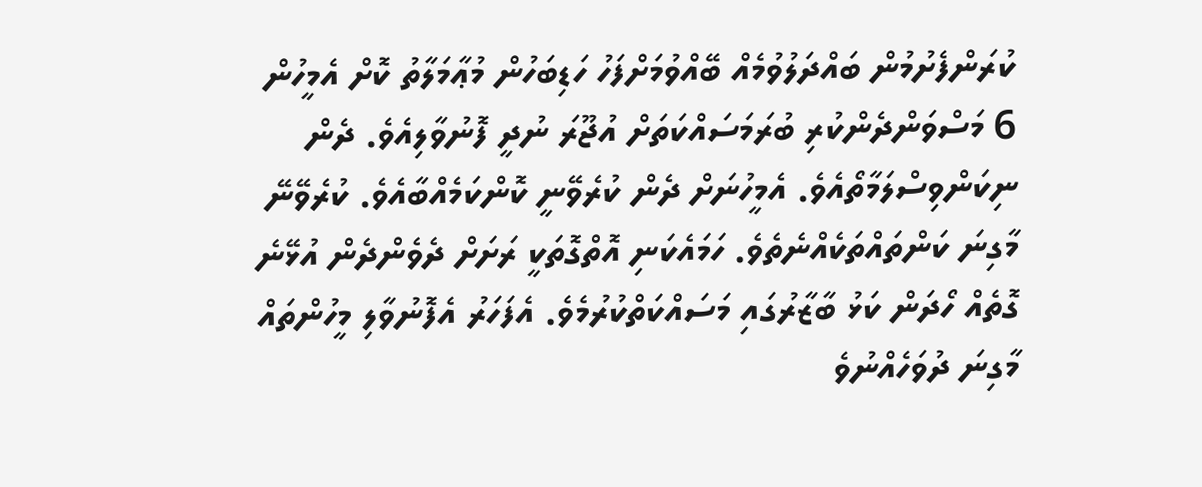ކުރަންފެށުމުން ބައްދަލުވުމެއް ބޭއްވުމަށްފަހު ހަޑިބަހުން މުޢާމަލާތު ކޮށް އެމީހުން 6 މަސްވަންދެންކުރި ބުރަމަސައްކަތަށް އުޖޫރަ ނުދީ ފޮނުވާލިއެވެ. ދެން ނިކަންވިސްލަމާތޯއެވެ. އެމީހުނަށް ދެން ކުރެވޭނީ ކޮންކަމެއްބާއެވެ. ކުރެވޭނޭ މާގިނަ ކަންތައްތަކެއްނެތެވެ. ހަމައެކަނި އޮތްގޮތަކީ ރަށަށް ދެވެންދެން އުޅޭނެ ގޮތެއް ހޯދަން ކަޅު ބާޒާރުގައި މަސައްކަތްކުރުމެވެ. އެފަހަރު އެފޮނުވާލި މީހުންތައް މާގިނަ ދުވަހެއްނުވެ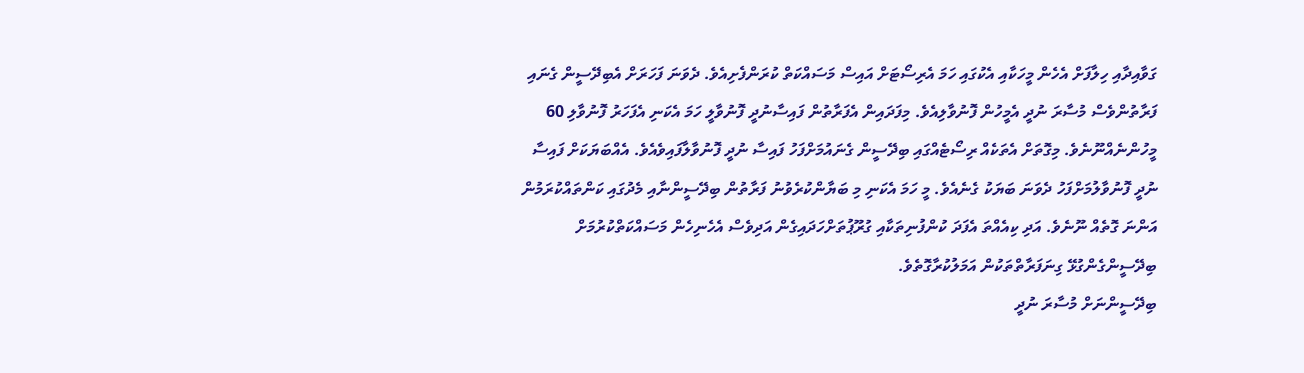ގަވާއިދާއި ހިލާފަށް އެހެން މީހަކާއި އެކުގައި ހަމަ އެރިސޯޓަށް އައިސް މަސައްކަތް ކުރަންފެށިއެވެ. ދެވަނަ ފަހަރަށް އެބިދޭސީން ގެނައި ފަރާތުންވެސް މުސާރަ ނުދީ އެމީހުން ފޮނުވާލިއެވެ. މިފަދައިން އެފަރާތުން ފައިސާނުދީ ފޮނުވާލީ ހަމަ އެކަނި އެފަހަރު ފޮނުވާލި 60 މީހުންނެއްނޫނެވެ. މިގޮތަށް އެތަކެއް ރިސޯޓެއްގައި ބިދޭސީން ގެނައުމަށްފަހު ފައިސާ ނުދީ ފޮނުވާލާފައިވެއެވެ. އެއްބަޔަކަށް ފައިސާ ނުދީ ފޮނުވާލުމަށްފަހު ދެވަނަ ބަޔަކު ގެނެއެވެ. މީ ހަމަ އެކަނި މި ބަޔާންކުރެވުނު ފަރާތުން ބިދޭސީންނާއި މެދުގައި ކަންތައްކުރަމުން އަންނަ ގޮތެއް ނޫނެވެ. އަދި ކިއެއްތަ އެފަދަ ކުންފުނިތަކާއި ގުރޫޕުތަށްހަދައިގެން އަދިވެސް އެހެނިހެން މަސައްކަތްކުރުމަށް ބިދޭސީންގެންގުޅޭ ގިނަފަރާތްތަކުން އަމަލުކުރާގޮތެވެ.
ބިދޭސީންނަށް މުސާރަ ނުދީ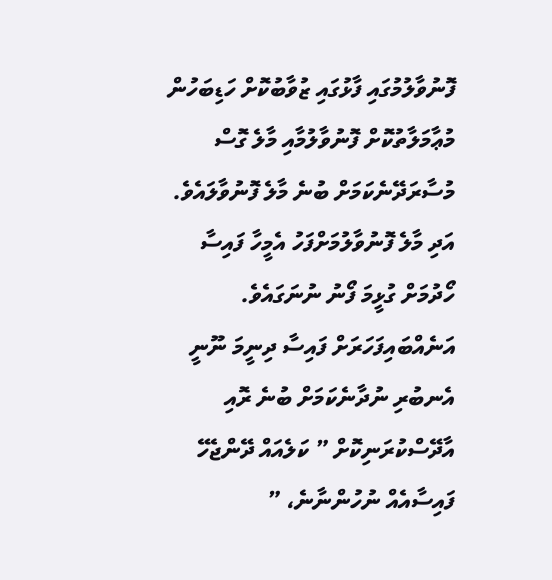ފޮނުވާލުމުގައި ފާޅުގައި ޒުވާބުކޮށް ހަޑިބަހުން މުޢާމަލާތުކޮށް ފޮނުވާލުމާއި މާލެ ގޮސް މުސާރަދޭނެކަމަށް ބުނެ މާލެ ފޮނުވާލައެވެ. އަދި މާލެ ފޮނުވާލުމަށްފަހު އެމީހާ ފައިސާ ހޯދުމަށް ގުޅީމަ ފޯނު ނުނަގައެވެ. އަނެއްބައިފަހަރަށް ފައިސާ ދިނީމަ ނޫނީ އެނބުރި ނުދާނެކަމަށް ބުނެ ރޮއި އާދޭސްކުރަނިކޮށް ” ކަލެއައް ދޭންޖެހޭ ފައިސާއެއް ނުހުންނާނެ، ”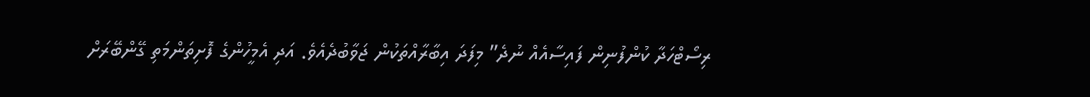ރިސޯޓްހަދާ ކުންފުނިން ފައިސާއެއް ނުދެ” މިފަދަ އިބާރާއްތަކުން ޖަވާބުދެއެވެ. އަދި އެމީހުންގެ ފޮށިތަންމަތި ގޭންބޭރަށް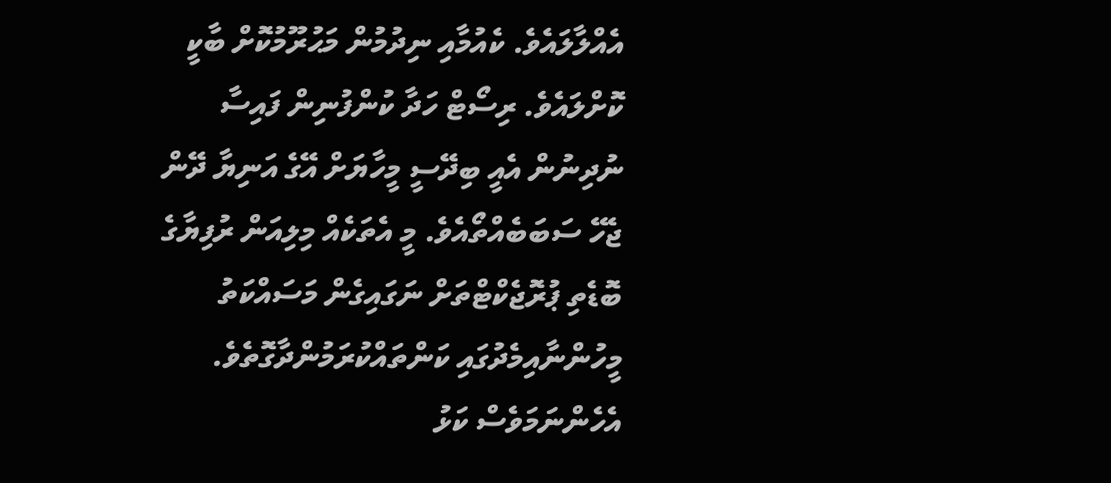އެއްލާލައެވެ. ކެއުމާއި ނިދުމުން މަޙުރޫމުކޮށް ބާކީ ކޮށްލައެވެ. ރިސޯޓް ހަދާ ކުންފުނިން ފައިސާ ނުދިނުން އެއީ ބިދޭސީ މީހާޔަށް އޭގެ އަނިޔާ ދޭން ޖެހޭ ސަބަބެއްތޯއެވެ. މީ އެތަކެއް މިލިއަން ރުފިޔާގެ ބޮޑެތި ޕުރޮޖެކްޓްތަށް ނަގައިގެން މަސައްކަތު މީހުންނާއިމެދުގައި ކަންތައްކުރަމުންދާގޮތެވެ. އެހެންނަމަވެސް ކަޅު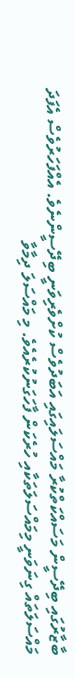ބާޒާރުގައި ބިދޭސީން މަސައްކަތްކުރާ މައްސަލައިގައި އަބަދުވެސް ކުށްވެރިވަނީ ބިދޭސީންނެވެ. އެއްފަހަރުވެސް އެފަދަ މައްސަލަތައް ގިނަވަނީ މިމައްސަލަތަކާއި ހުރެކަން ފާހަގަނުކުރެއެވެ. މި މައްސަލަ ދިމާވާ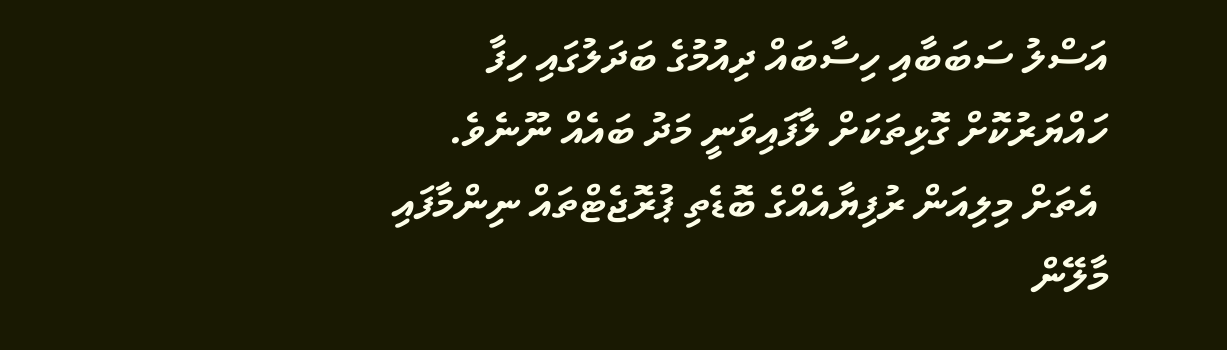އަސްލު ސަބަބާއި ހިސާބައް ދިއުމުގެ ބަދަލުގައި ހިފާ ހައްޔަރުކޮށް ގޮޅިތަކަށް ލާފައިވަނީ މަދު ބައެއް ނޫނެވެ.
 އެތަށް މިލިއަން ރުފިޔާއެއްގެ ބޮޑެތި ޕުރޮޖެޓްތައް ނިންމާފައި މާލޭން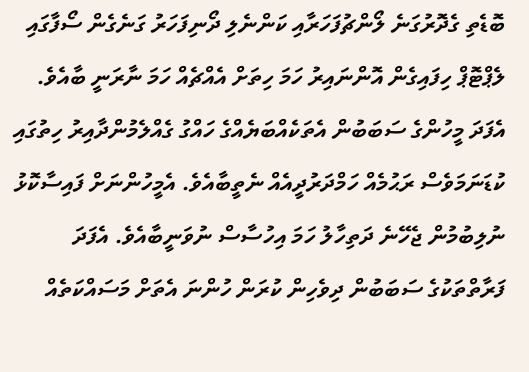ބޮޑެތި ގެދޮރުގަނެ ލޯންޗުފަހަރާއި ކަންނެލި ދޯނިފަހަރު ގަނެގެން ސޯފާގައި ލެޕްޓޮޕް ހިފައިގެން އޮންނައިރު ހަމަ ހިތަށް އެއްޗެއް ހަމަ ނާރަނީ ބާއެވެ. އެފަދަ މީހުންގެ ސަބަބުން އެތަކެއްބަޔެއްގެ ހައްގު ގެއްލެމުންދާއިރު ހިތުގައި ކުޑަނަމަވެސް ރަޙުމެއް ހަމްދަރުދީއެއް ނެތީބާއެވެ. އެމީހުންނަށް ފައިސާކޮޅު ނުލިބުމުން ޖެހޭނެ ދަތިހާލު ހަމަ އިހުސާސް ނުވަނީބާއެވެ. އެފަދަ ފަރާތްތަކުގެ ސަބަބުން ދިވެހިން ކުރަން ހުންނަ އެތަށް މަސައްކަތެއް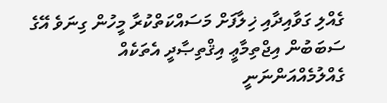ގެއްލި ގަވާއިދާއި ޚިލާފަށް މަސައްކަތްކުރާ މީހުން ގިނަވެ އޭގެ ސަބަބުން އިޖްތިމާޢީ އިޤްތިޞާދީ އެތަކެއް ގެއްލުމެއްއަންނަނީ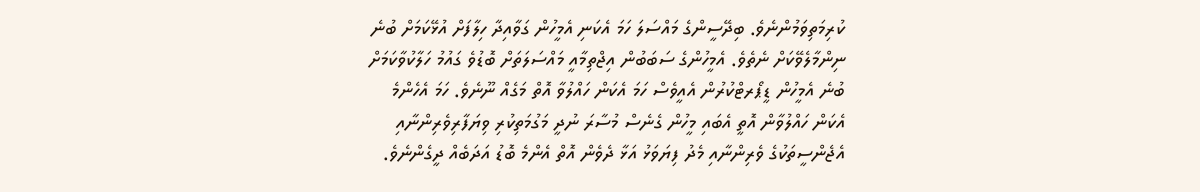ކުރިމަތިވަމުންނެވެ. ބިދޭސީންގެ މައްސަލަ ހަމަ އެކަނި އެމީހުން ގަވާއިދާ ހިލާފަށް އުޅޭކަމަށް ބުނެ ނިންމާލެވޭކަށް ނެތެވެ. އެމީހުންގެ ސަބަބުން އިޖްތިމާއީ މައްސަލަތަށް ބޮޑުވެ ގައުމު ހަލާކުވާކަމަށް ބުނެ އެމީހުން ޑީޕޯރޓްކުރުން އެއީވެސް ހަމަ އެކަން ހައްލުވާ އޮތް މަގެއް ނޫނެވެ. ހަމަ އެހެންމެ އެކަން ހައްލުވާން އޮތީ އެބައި މީހުން ގެނެސް މުސާރަ ނުދީ މަގުމަތިކުރި ވިޔަފާރިވެރިންނާއި އެޖެންސީތަކުގެ ވެރިންނާއި މެދު ފިޔަވަޅު އަޅާ ދެވެން އޮތް އެންމެ ބޮޑު އަދަބެއް ދީގެންނެވެ.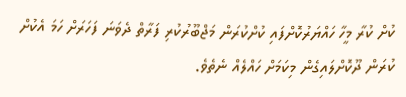ކުށް ކުރާ މީހާ ހައްޔަރުކޮށްފައި ކުށްކުރަން މަޖްބޫރުކުރި ފަރާތް ދެވަނަ ފަހަރަށް ހަމަ އެކުށް ކުރަން ދޫކޮށްލައިގެން މިކަމަށް ހައްލެއް ނެތެވެ.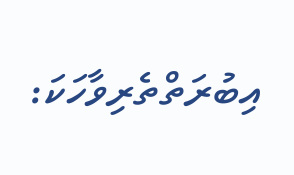އިބުރަތްތެރިވާހަކަ: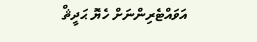އަވައްޓެރިންނަށް ހެޔޮ ޙަދީޘް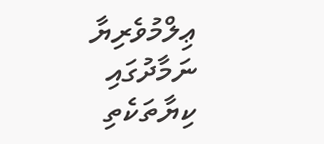ޢިލްމުވެރިޔާ
ނަމާދުގައި ކިޔާތަކެތި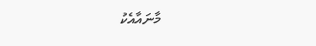މާނައާއެކު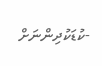-ކުޑަކުދިންނަށް